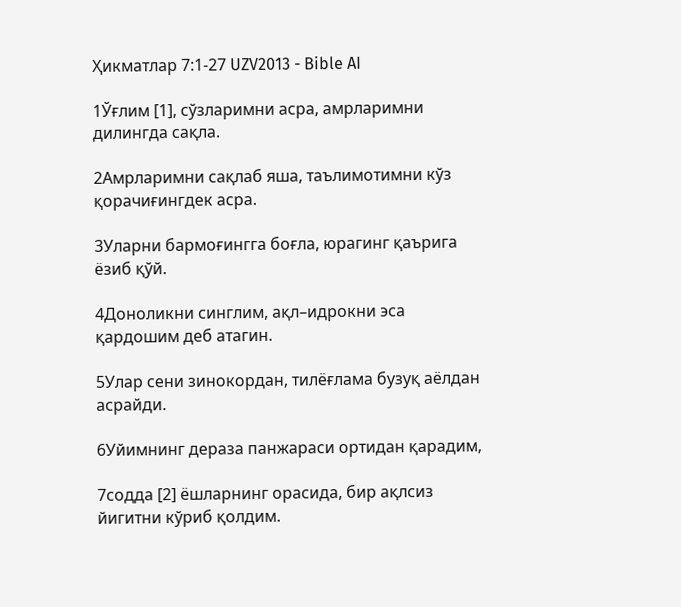Ҳикматлар 7:1-27 UZV2013 - Bible AI

1Ўғлим [1], сўзларимни асра, амрларимни дилингда сақла.

2Амрларимни сақлаб яша, таълимотимни кўз қорачиғингдек асра.

3Уларни бармоғингга боғла, юрагинг қаърига ёзиб қўй.

4Доноликни синглим, ақл–идрокни эса қардошим деб атагин.

5Улар сени зинокордан, тилёғлама бузуқ аёлдан асрайди.

6Уйимнинг дераза панжараси ортидан қарадим,

7содда [2] ёшларнинг орасида, бир ақлсиз йигитни кўриб қолдим.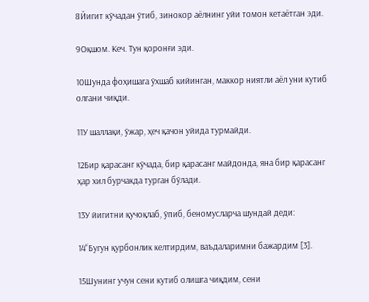8Йигит кўчадан ўтиб, зинокор аёлнинг уйи томон кетаётган эди.

9Оқшом. Кеч. Тун қоронғи эди.

10Шунда фоҳишага ўхшаб кийинган, маккор ниятли аёл уни кутиб олгани чиқди.

11У шаллақи, ўжар, ҳеч қачон уйида турмайди.

12Бир қарасанг кўчада, бир қарасанг майдонда, яна бир қарасанг ҳар хил бурчакда турган бўлади.

13У йигитни қучоқлаб, ўпиб, беномусларча шундай деди:

14“Бугун қурбонлик келтирдим, ваъдаларимни бажардим [3].

15Шунинг учун сени кутиб олишга чиқдим, сени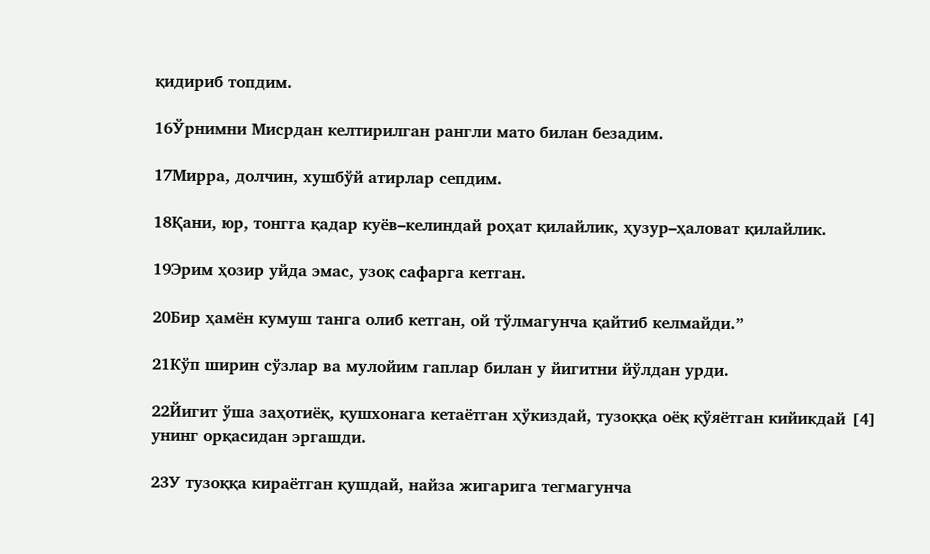қидириб топдим.

16Ўрнимни Мисрдан келтирилган рангли мато билан безадим.

17Мирра, долчин, хушбўй атирлар сепдим.

18Қани, юр, тонгга қадар куёв–келиндай роҳат қилайлик, ҳузур–ҳаловат қилайлик.

19Эрим ҳозир уйда эмас, узоқ сафарга кетган.

20Бир ҳамён кумуш танга олиб кетган, ой тўлмагунча қайтиб келмайди.”

21Кўп ширин сўзлар ва мулойим гаплар билан у йигитни йўлдан урди.

22Йигит ўша заҳотиёқ, қушхонага кетаётган ҳўкиздай, тузоққа оёқ қўяётган кийикдай [4] унинг орқасидан эргашди.

23У тузоққа кираётган қушдай, найза жигарига тегмагунча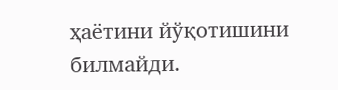ҳаётини йўқотишини билмайди.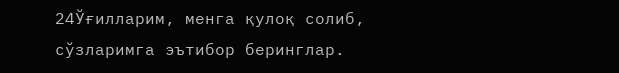24Ўғилларим, менга қулоқ солиб, сўзларимга эътибор беринглар.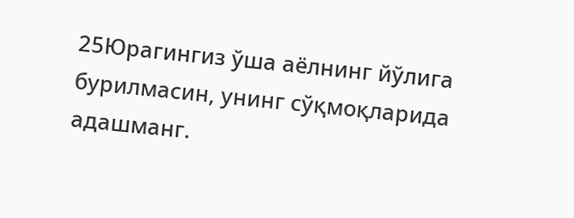25Юрагингиз ўша аёлнинг йўлига бурилмасин, унинг сўқмоқларида адашманг.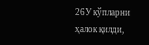26У кўпларни ҳалок қилди,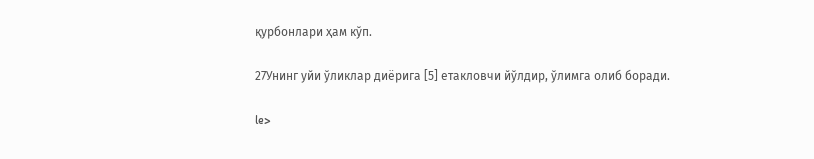қурбонлари ҳам кўп.

27Унинг уйи ўликлар диёрига [5] етакловчи йўлдир, ўлимга олиб боради.

le>